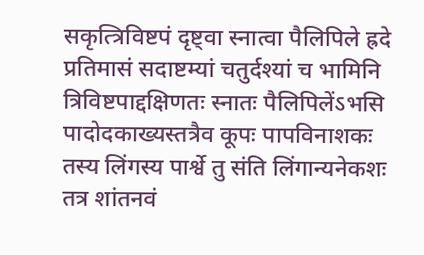सकृत्त्रिविष्टपं दृष्ट्वा स्नात्वा पैलिपिले ह्रदे
प्रतिमासं सदाष्टम्यां चतुर्दश्यां च भामिनि
त्रिविष्टपाद्दक्षिणतः स्नातः पैलिपिलेंऽभसि
पादोदकाख्यस्तत्रैव कूपः पापविनाशकः
तस्य लिंगस्य पार्श्वे तु संति लिंगान्यनेकशः
तत्र शांतनवं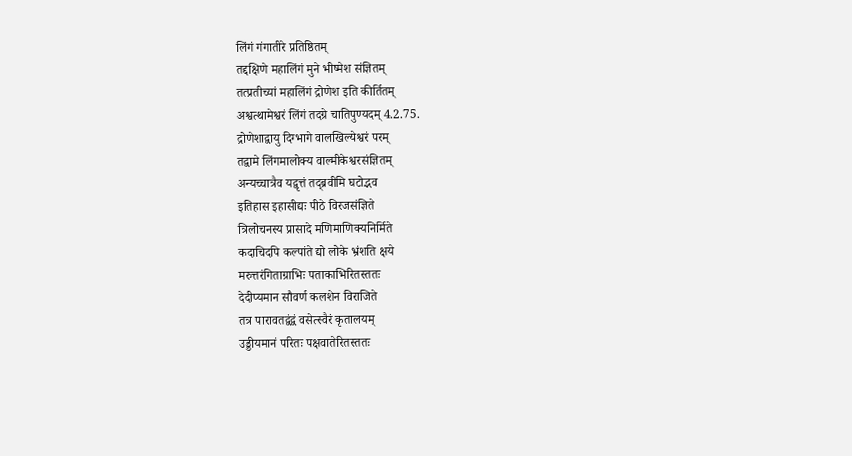लिंगं गंगातीरे प्रतिष्ठितम्
तद्दक्षिणे महालिंगं मुने भीष्मेश संज्ञितम्
तत्प्रतीच्यां महालिंगं द्रोणेश इति कीर्तितम्
अश्वत्थामेश्वरं लिंगं तदग्रे चातिपुण्यदम् 4.2.75.
द्रोणेशाद्वायु दिग्भागे वालखिल्येश्वरं परम्
तद्वामे लिंगमालोक्य वाल्मीकेश्वरसंज्ञितम्
अन्यच्चात्रैव यद्वृत्तं तद्ब्रवीमि घटोद्भव
इतिहास इहासीद्यः पीठे विरजसंज्ञिते
त्रिलोचनस्य प्रासादे मणिमाणिक्यनिर्मिते
कदाचिदपि कल्पांते द्यो लोके भ्रंशति क्षये
मरुत्तरंगिताग्राभिः पताकाभिरितस्ततः
देदीप्यमान सौवर्ण कलशेन विराजिते
तत्र पारावतद्वंद्वं वसेत्स्वैरं कृतालयम्
उड्डीयमानं परितः पक्षवातेरितस्ततः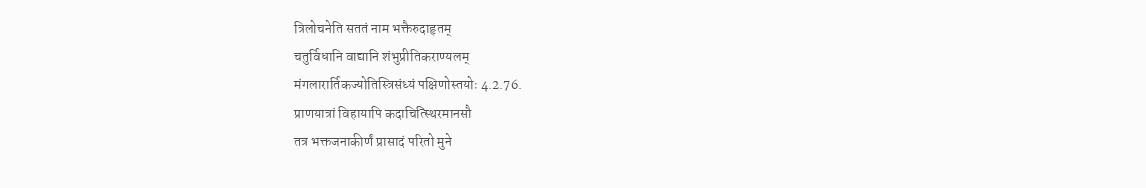त्रिलोचनेति सततं नाम भक्तैरुदाहृतम्
चतुर्विधानि वाद्यानि शंभुप्रीतिकराण्यलम्
मंगलारार्तिकज्योतिस्त्रिसंध्यं पक्षिणोस्तयोः 4.2.76.
प्राणयात्रां विहायापि कदाचित्स्थिरमानसौ
तत्र भक्तजनाकीर्णं प्रासादं परितो मुने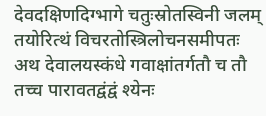देवदक्षिणदिग्भागे चतुःस्रोतस्विनी जलम्
तयोरित्थं विचरतोस्त्रिलोचनसमीपतः
अथ देवालयस्कंधे गवाक्षांतर्गतौ च तौ
तच्च पारावतद्वंद्वं श्येनः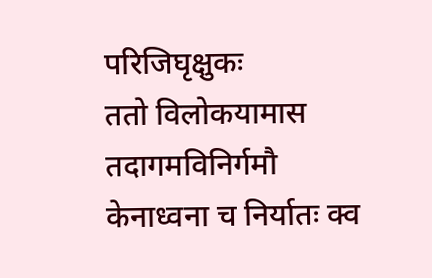परिजिघृक्षुकः
ततो विलोकयामास तदागमविनिर्गमौ
केनाध्वना च निर्यातः क्व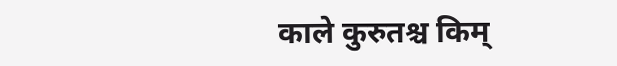काले कुरुतश्च किम्